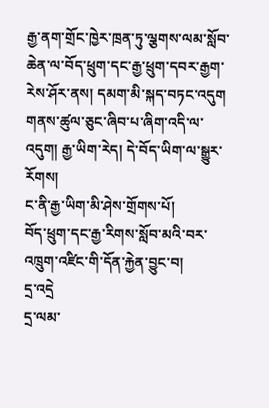རྒྱ་ནག་གྲོང་ཁྱེར་ཁྲན་ཏུ་ལྕགས་ལམ་སློབ་ཆེན་ལ་བོད་ཕྲུག་དང་རྒྱ་ཕྲུག་དབར་རྒྱག་རེས་ཤོར་ནས། དམག་མི་སྐད་བཏང་འདུག
གནས་ཚུལ་ཅུང་ཞིབ་པ་ཞིག་འདི་ལ་འདུག། རྒྱ་ཡིག་རེད། དེ་བོད་ཡིག་ལ་སྒྱུར་རོགས།
ང་ནི་རྒྱ་ཡིག་མི་ཤེས་གྲོགས་པོ།
བོད་ཕྲུག་དང་རྒྱ་རིགས་སློབ་མའི་བར་འཁྲུག་འཛིང་གི་དོན་རྐྱེན་བྱུང་བ།
དྲ་འདྲེ
དྲ་ལམ་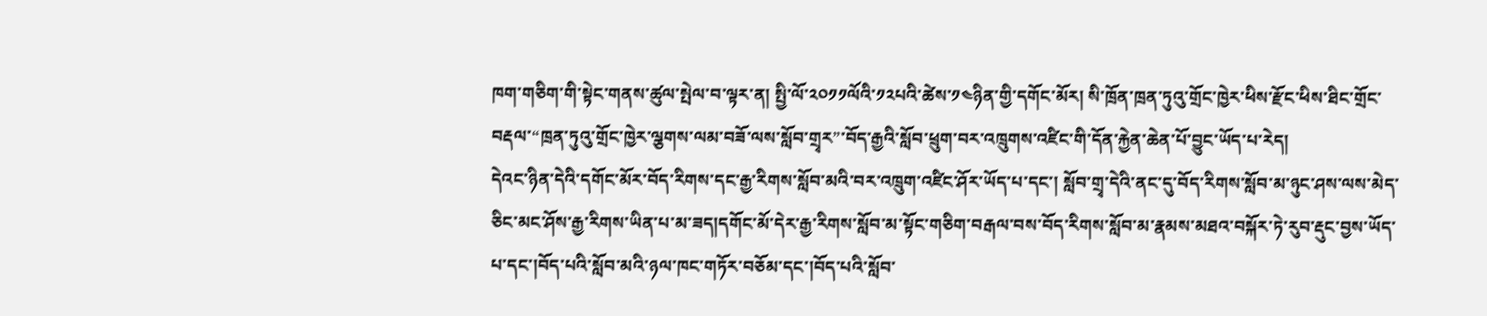ཁག་གཅིག་གི་སྟེང་གནས་ཚུལ་སྤེལ་བ་ལྟར་ན། སྤྱི་ལོ་༢༠༡༡ལོའི་༡༢པའི་ཚེས་༡༤ཉིན་གྱི་དགོང་མོར། སི་ཁྲོན་ཁྲན་ཏུའུ་གྲོང་ཁྱེར་ཕིས་རྫོང་ཕིས་ཐིང་གྲོང་བརྡལ་“ཁྲན་ཏུའུ་གྲོང་ཁྱེར་ལྕགས་ལམ་བཟོ་ལས་སློབ་གྲྭར”་བོད་རྒྱའི་སློབ་ཕྲུག་བར་འཁྲུགས་འཛིང་གི་དོན་རྐྱེན་ཆེན་པོ་བྱུང་ཡོད་པ་རེད།
དེའང་ཉིན་དེའི་དགོང་མོར་བོད་རིགས་དང་རྒྱ་རིགས་སློབ་མའི་བར་འཁྲུག་འཛིང་ཤོར་ཡོད་པ་དང་། སློབ་གྲྭ་དེའི་ནང་དུ་བོད་རིགས་སློབ་མ་ཉུང་ཤས་ལས་མེད་ཅིང་མང་ཤོས་རྒྱ་རིགས་ཡིན་པ་མ་ཟད།དགོང་མོ་དེར་རྒྱ་རིགས་སློབ་མ་སྟོང་གཅིག་བརྒལ་བས་བོད་རིགས་སློབ་མ་རྣམས་མཐའ་བསྐོར་ཏེ་རུབ་རྡུང་བྱས་ཡོད་པ་དང་།བོད་པའི་སློབ་མའི་ཉལ་ཁང་གཏོར་བཅོམ་དང་།བོད་པའི་སློབ་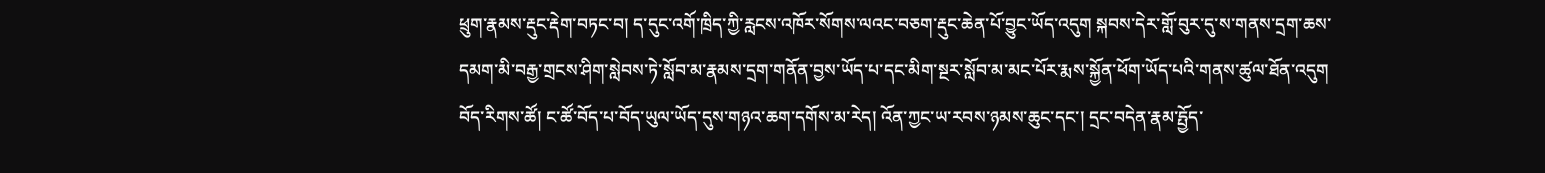ཕྲུག་རྣམས་རྡུང་རྡེག་བཏང་བ། ད་དུང་འགོ་ཁྲིད་ཀྱི་རླངས་འཁོར་སོགས་ལའང་བཅག་རྡུང་ཆེན་པོ་བྱུང་ཡོད་འདུག སྐབས་དེར་གློ་བུར་དུ་ས་གནས་དྲག་ཆས་དམག་མི་བརྒྱ་གྲངས་ཤིག་སླེབས་ཏེ་སློབ་མ་རྣམས་དྲག་གནོན་བྱས་ཡོད་པ་དང་མིག་སྔར་སློབ་མ་མང་པོར་རྨས་སྐྱོན་ཕོག་ཡོད་པའི་གནས་ཚུལ་ཐོན་འདུག
བོད་རིགས་ཚོ། ང་ཚོ་བོད་པ་བོད་ཡུལ་ཡོད་དུས་གཉའ་ཆག་དགོས་མ་རེད། འོན་ཀྱང་ཡ་རབས་ཉམས་ཆུང་དང་། དྲང་བདེན་རྣམ་དྤྱོད་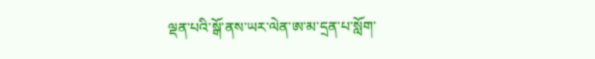ལྡན་པའི་སྒོ་ནས་ཡར་ལེན་ཨ་མ་དྲན་པ་སློག་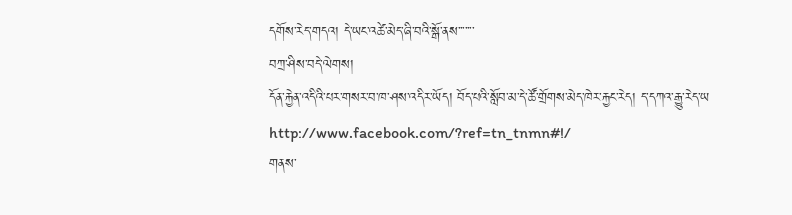དགོས་རེད་གདའ། དེ་ཡང་འཚེ་མེད་ཞི་བའི་སྒོ་ནས་་་་་་་
བཀྲ་ཤིས་བདེ་ལེགས།
དོན་རྐྱེན་འདིའི་པར་གསར་བ་ཁ་ཤས་འདིར་ཡོད། བོད་པའི་སློབ་མ་དེ་ཚོ་གྲོགས་མེད་ཁེར་རྐྱང་རེད། ད་དཀའ་རྒྱུ་རེད་ཡ http://www.facebook.com/?ref=tn_tnmn#!/
གནས་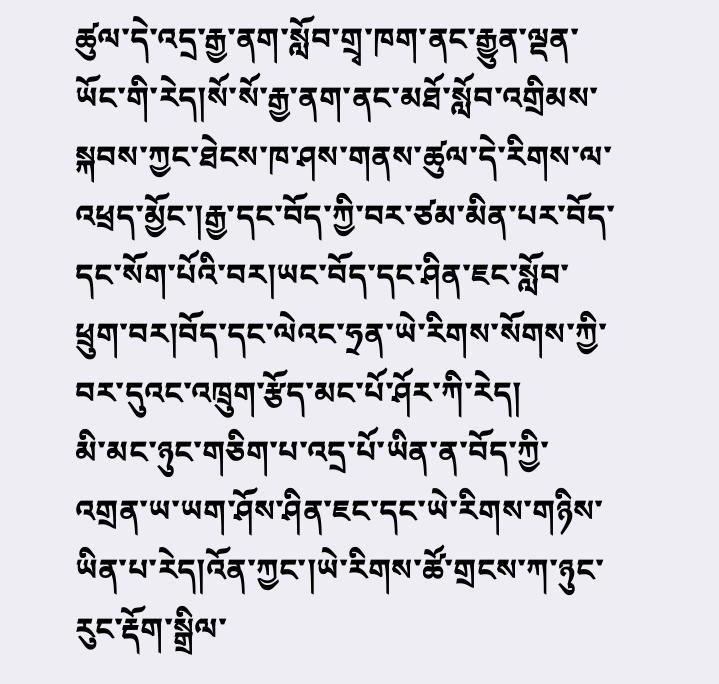ཚུལ་དེ་འདྲ་རྒྱ་ནག་སློབ་གྲྭ་ཁག་ནང་རྒྱུན་ལྡན་ཡོང་གི་རེད།སོ་སོ་རྒྱ་ནག་ནང་མཐོ་སློབ་འགྲིམས་སྐབས་ཀྱང་ཐེངས་ཁ་ཤས་གནས་ཚུལ་དེ་རིགས་ལ་འཕྲད་མྱོང་།རྒྱ་དང་བོད་ཀྱི་བར་ཙམ་མིན་པར་བོད་དང་སོག་པོའི་བར།ཡང་བོད་དང་ཤིན་ཇང་སློབ་ཕྲུག་བར།བོད་དང་ལེའང་ཧྲན་ཡེ་རིགས་སོགས་ཀྱི་བར་དུའང་འཁྲུག་རྩོད་མང་པོ་ཤོར་ཀི་རེད།
མི་མང་ཉུང་གཅིག་པ་འདྲ་པོ་ཡིན་ན་བོད་ཀྱི་འགྲན་ཡ་ཡག་ཤོས་ཤིན་ཇང་དང་ཡེ་རིགས་གཉིས་ཡིན་པ་རེད།འོན་ཀྱང་།ཡེ་རིགས་ཚོ་གྲངས་ཀ་ཉུང་རུང་རྡོག་སྒྲིལ་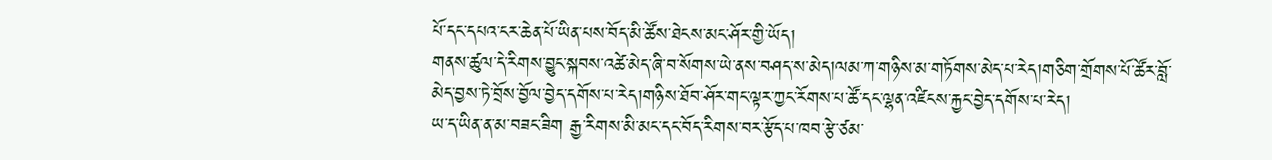པོ་དང་དཔའ་ངར་ཆེན་པོ་ཡིན་པས་བོད་མི་ཚོས་ཐེངས་མང་ཤོར་གྱི་ཡོད།
གནས་ཚུལ་དེ་རིགས་བྱུང་སྐབས་འཚེ་མེད་ཞི་བ་སོགས་ཡེ་ནས་བཤད་ས་མེད།ལམ་ཀ་གཉིས་མ་གཏོགས་མེད་པ་རེད།གཅིག་གྲོགས་པོ་ཚོར་བློ་མེད་བྱས་ཏེ་བྲོས་བྱོལ་བྱེད་དགོས་པ་རེད།གཉིས་ཐོབ་ཤོར་གང་ལྟར་ཀྱང་རོགས་པ་ཚོ་དང་ལྷན་འཛིངས་རྐྱང་བྱེད་དགོས་པ་རེད།
ཡ་ད་ཡིན་ན་མ་བཟང་ཟིག རྒྱ་རིགས་མི་མང་དང་བོད་རིགས་བར་རྩོད་པ་ཁབ་རྩེ་ཙམ་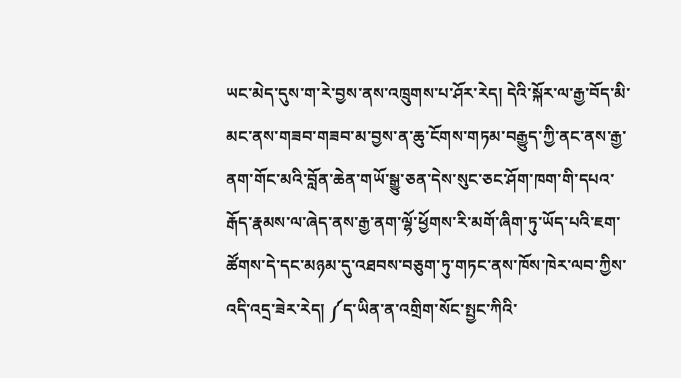ཡང་མེད་དུས་ག་རེ་བྱས་ནས་འཁྲུགས་པ་ཤོར་རེད། དེའི་སྐོར་ལ་རྒྱ་བོད་མི་མང་ནས་གཟབ་གཟབ་མ་བྱས་ན་ཆུ་ངོགས་གཏམ་བརྒྱུད་ཀྱི་ནང་ནས་རྒྱ་ནག་གོང་མའི་བློན་ཆེན་གཡོ་སྒྱུ་ཅན་དེས་སུང་ཅང་ཤོག་ཁག་གི་དཔའ་རྒོད་རྣམས་ལ་ཞེད་ནས་རྒྱ་ནག་ལྷོ་ཕྱོགས་རི་མགོ་ཞིག་ཏུ་ཡོད་པའི་ཇག་ཚོགས་དེ་དང་མཉམ་དུ་འཐབས་བཅུག་ཏུ་གཏང་ནས་ཁོས་ཁེར་ལབ་ཀྱིས་འདི་འདྲ་ཟེར་རེད། ༼ད་ཡིན་ན་འགྲིག་སོང་སྤྱང་ཀིའི་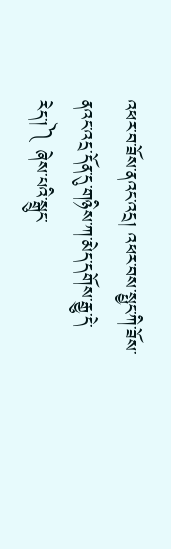འཕར་བ་ཟོས་ནའང་འདྲ། འཕར་བས་སྤྱང་ཀི་ཟོས་ནའང་འདྲ་དོན་དུ་གཉིས་ཀ་མེད་དགོས་རྒྱུ་དེ་རེད་།༽ ཞེས་པའི་སྒྲུང་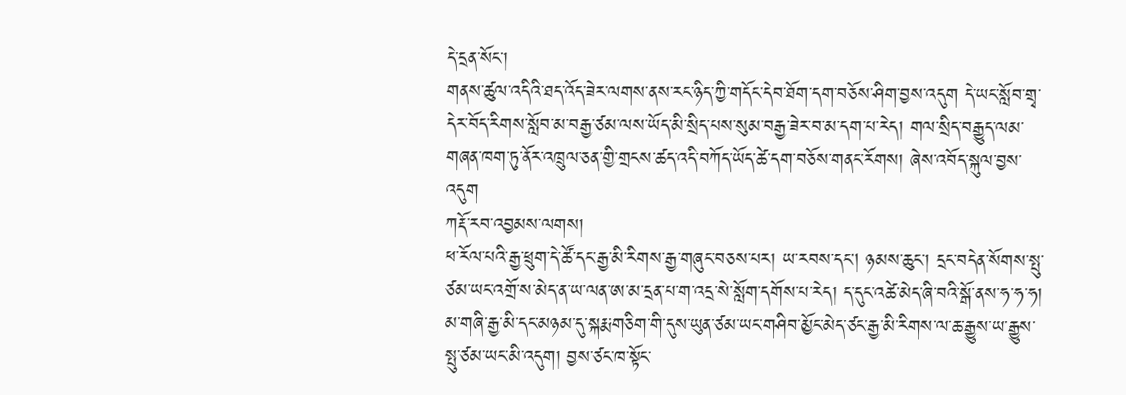དེ་དྲན་སོང་།
གནས་ཚུལ་འདིའི་ཐད་འོད་ཟེར་ལགས་ནས་རང་ཉིད་ཀྱི་གདོང་དེབ་ཐོག་དག་བཅོས་ཤིག་བྱས་འདུག དེ་ཡང་སློབ་གྲྭ་དེར་བོད་རིགས་སློབ་མ་བརྒྱ་ཙམ་ལས་ཡོད་མི་སྲིད་པས་སུམ་བརྒྱ་ཟེར་བ་མ་དག་པ་རེད། གལ་སྲིད་བརྒྱུད་ལམ་གཞན་ཁག་ཏུ་ནོར་འཁྲུལ་ཅན་གྱི་གྲངས་ཚད་འདི་བཀོད་ཡོད་ཚེ་དག་བཅོས་གནང་རོགས། ཞེས་འབོད་སྐུལ་བྱས་འདུག
ཀརྡོ་རབ་འབྱམས་ལགས།
ཕ་རོལ་པའི་རྒྱ་ཕྲུག་དེ་ཚོ་དང་རྒྱ་མི་རིགས་རྒྱ་གཞུང་བཅས་པར། ཡ་རབས་དང། ཉམས་ཆུང་། དྲང་བདེན་སོགས་སྤུ་ཙམ་ཡང་འགྲོ་ས་མེད་ན་ཡ་ལན་ཨ་མ་དྲན་པ་ག་འདྲ་སེ་སློག་དགོས་པ་རེད། ད་དུང་འཚེ་མེད་ཞི་བའི་སྒོ་ནས་ཧ་ཧ་ཧ། མ་གཞི་རྒྱ་མི་དང་མཉམ་དུ་སྐརྨ་གཅིག་གི་དུས་ཡུན་ཙམ་ཡང་གཤིབ་མྱོང་མེད་ཙང་རྒྱ་མི་རིགས་ལ་ཆ་རྒྱུས་ཡ་རྒྱུས་སྤུ་ཙམ་ཡང་མི་འདུག། བྱས་ཙང་ཁ་སྟོང་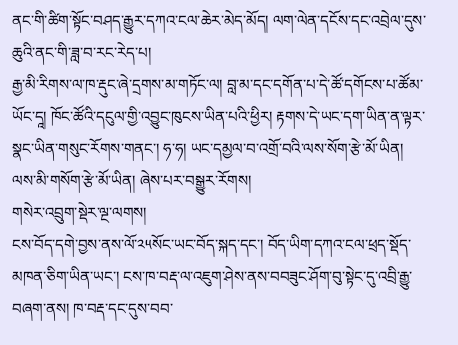ནང་གི་ཚིག་སྟོང་བཤད་རྒྱུར་དཀའ་ངལ་ཆེར་མེད་མོད། ལག་ལེན་དངོས་དང་འབྲེལ་དུས་ཆུའི་ནང་གི་ཟླ་བ་རང་རེད་པ།
རྒྱ་མི་རིགས་ལ་ཁ་རྡུང་ཞེ་དྲགས་མ་གཏོང་ལ། བླ་མ་དང་དགོན་པ་དེ་ཚོ་དགོངས་པ་ཚོམ་ཡོང་དཱ། ཁོང་ཚོའི་དངུལ་གྱི་འབྱུང་ཁུངས་ཡིན་པའི་ཕྱིར། རྟགས་དེ་ཡང་དག་ཡིན་ན་ལྟར་སྣང་ཡིན་གསུང་རོགས་གནང་། ཧ་ཧ། ཡང་དམྱལ་བ་འགྲོ་བའི་ལས་སོག་རྩེ་མོ་ཡིན།
ལས་མི་གསོག་རྩེ་མོ་ཡིན། ཞེས་པར་བསྒྱུར་རོགས།
གསེར་འབྲུག་སྡེར་ལྔ་ལགས།
ངས་བོད་དགེ་བྱས་ནས་ལོ་༢༥སོང་ཡང་བོད་སྐད་དང་། བོད་ཡིག་དཀའ་ངལ་ཕྲད་སྡོད་མཁན་ཅིག་ཡིན་ཡང་། ངས་ཁ་བརྡ་ལ་འཇུག་ཤེས་ནས་བབཟུང་ཤོག་བུ་སྟེང་དུ་འབྲི་རྒྱུ་བཞག་ནས། ཁ་བརྡ་དང་དུས་བབ་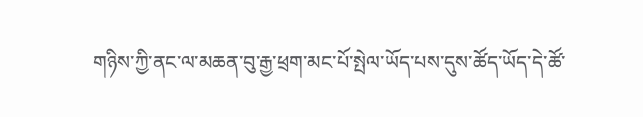གཉིས་ཀྱི་ནང་ལ་མཆན་བུ་རྒྱ་ཕྲག་མང་པོ་སྤེལ་ཡོད་པས་དུས་ཚོད་ཡོད་དེ་ཚོ་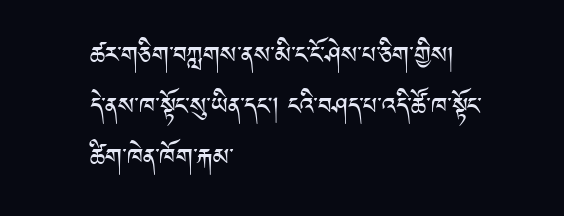ཚར་གཅིག་བཀླགས་ནས་མི་ང་ངོ་ཤེས་པ་ཅིག་གྱིས།
དེ་ནས་ཁ་སྟོང་སུ་ཡིན་དང། ངའི་བཤད་པ་འདི་ཚོ་ཁ་སྟོང་ཚིག་ཁེན་ཁོག་རྐམ་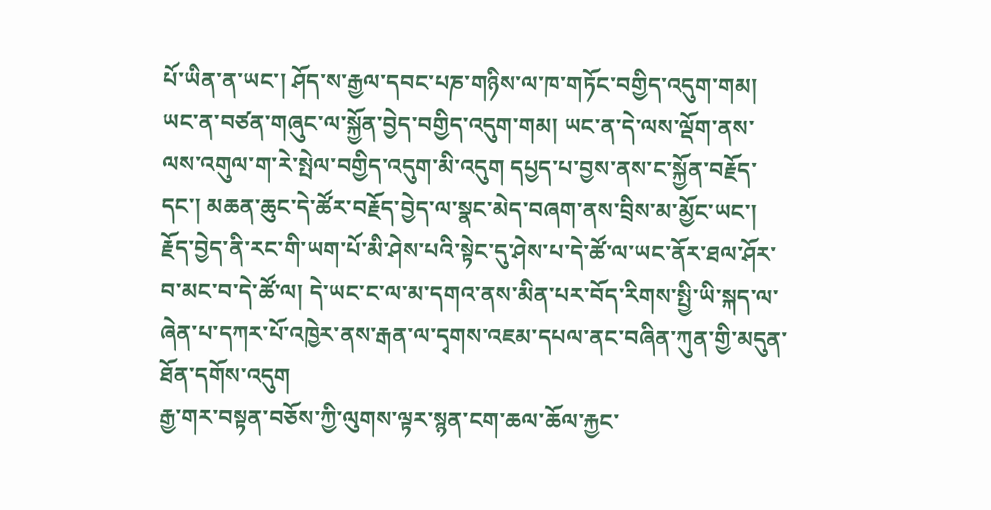པོ་ཡིན་ན་ཡང་། ཤོད་ས་རྒྱལ་དབང་པཎ་གཉིས་ལ་ཁ་གཏོང་བགྱིད་འདུག་གམ། ཡང་ན་བཙན་གཞུང་ལ་སྐྱོན་བྱེད་བགྱིད་འདུག་གམ། ཡང་ན་དེ་ལས་ལྡོག་ནས་ལས་འགུལ་ག་རེ་སྤེལ་བགྱིད་འདུག་མི་འདུག དཔྱད་པ་བྱས་ནས་ང་སྐྱོན་བརྗོད་དང་། མཆན་ཆུང་དེ་ཚོར་བརྗོད་བྱེད་ལ་སྣང་མེད་བཞག་ནས་བྲིས་མ་མྱོང་ཡང་། རྗོད་བྱེད་ནི་རང་གི་ཡག་པོ་མི་ཤེས་པའི་སྟེང་དུ་ཤེས་པ་དེ་ཚོ་ལ་ཡང་ནོར་ཐལ་ཤོར་བ་མང་བ་དེ་ཚོ་ལ། དེ་ཡང་ང་ལ་མ་དགའ་ནས་མིན་པར་བོད་རིགས་སྤྱི་ཡི་སྐད་ལ་ཞེན་པ་དཀར་པོ་འཁྱེར་ནས་རྒན་ལ་དྭགས་འཇམ་དཔལ་ནང་བཞིན་ཀུན་གྱི་མདུན་ཐོན་དགོས་འདུག
རྒྱ་གར་བསྟན་བཅོས་ཀྱི་ལུགས་ལྟར་སྙན་ངག་ཆལ་ཆོལ་རྐྱང་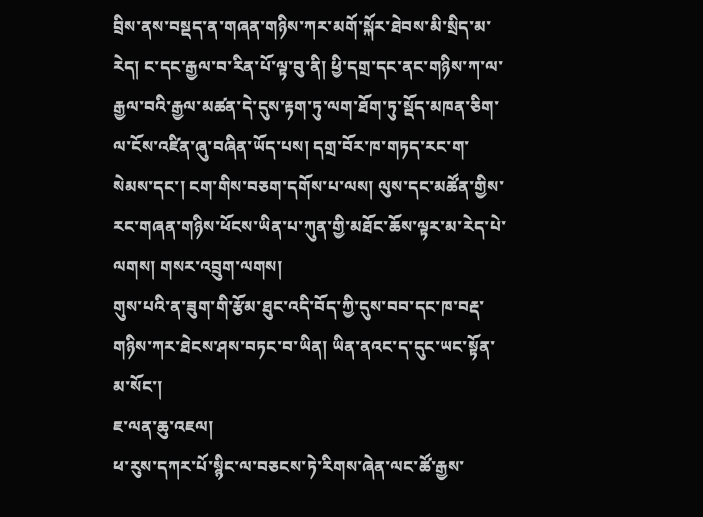བྲིས་ནས་བསྡད་ན་གཞན་གཉིས་ཀར་མགོ་སྐོར་ཐེབས་མི་སྲིད་མ་རེད། ང་དང་རྒྱལ་བ་རིན་པོ་ལྟ་བུ་ནི། ཕྱི་དགྲ་དང་ནང་གཉིས་ཀ་ལ་རྒྱལ་བའི་རྒྱལ་མཚན་དེ་དུས་རྟག་ཏུ་ལག་ཐོག་ཏུ་སྡོད་མཁན་ཅིག་ལ་ངོས་འཛིན་ཞུ་བཞིན་ཡོད་པས། དགྲ་བོར་ཁ་གཏད་རང་ག་སེམས་དང་། ངག་གིས་བཅག་དགོས་པ་ལས། ལུས་དང་མཚོན་གྱིས་རང་གཞན་གཉིས་ཕོངས་ཡིན་པ་ཀུན་གྱི་མཐོང་ཆོས་ལྟར་མ་རེད་པེ་ལགས། གསར་འབྲུག་ལགས།
གུས་པའི་ན་ཟུག་གི་རྩོམ་ཐུང་འདི་བོད་ཀྱི་དུས་བབ་དང་ཁ་བརྡ་གཉིས་ཀར་ཐེངས་ཤས་བཏང་བ་ཡིན། ཡིན་ནའང་ད་དུང་ཡང་སྟོན་མ་སོང་།
ཇ་ལན་ཆུ་འཇལ།
ཕ་རུས་དཀར་པོ་སྙིང་ལ་བཅངས་ཏེ་རིགས་ཞེན་ལང་ཚོ་རྒྱས་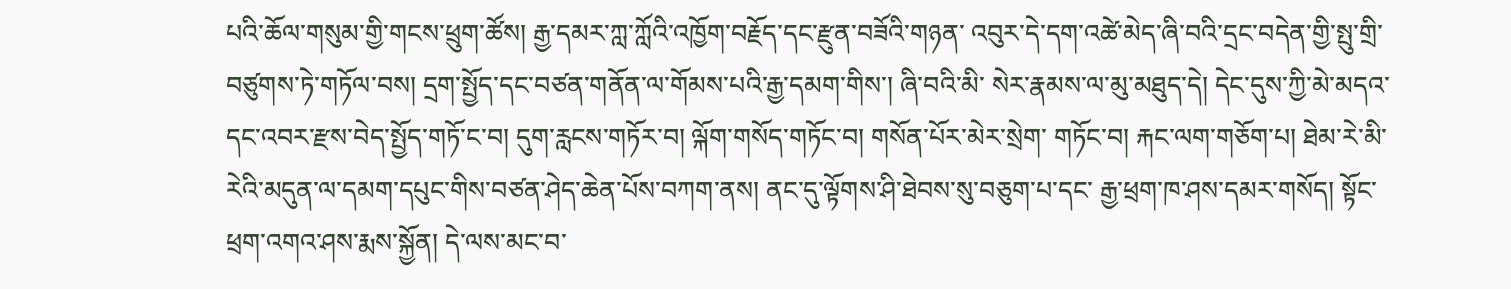པའི་ཆོལ་གསུམ་གྱི་གངས་ཕྲུག་ཚོས། རྒྱ་དམར་ཀླ་ཀློའི་འཁྱོག་བརྗོད་དང་རྫུན་བཟོའི་གཉན་ འབུར་དེ་དག་འཚེ་མེད་ཞི་བའི་དྲང་བདེན་གྱི་སྤུ་གྲི་བཙུགས་ཏེ་གཏོལ་བས། དྲག་སྤྱོད་དང་བཙན་གནོན་ལ་གོམས་པའི་རྒྱ་དམག་གིས་། ཞི་བའི་མི་ སེར་རྣམས་ལ་མུ་མཐུད་དེ། དེང་དུས་ཀྱི་མེ་མདའ་དང་འབར་རྫས་བེད་སྤྱོད་གཏོ་ང་བ། དུག་རླངས་གཏོར་བ། ལྐོག་གསོད་གཏོང་བ། གསོན་པོར་མེར་སྲེག་ གཏོང་བ། རྐང་ལག་གཅོག་པ། ཐེམ་རེ་མི་རེའི་མདུན་ལ་དམག་དཔུང་གིས་བཙན་ཤེད་ཆེན་པོས་བཀག་ནས། ནང་དུ་ལྟོགས་ཤི་ཐེབས་སུ་བཅུག་པ་དང་ རྒྱ་ཕྲག་ཁ་ཤས་དམར་གསོད། སྟོང་ཕྲག་འགའ་ཤས་རྨས་སྐྱོན། དེ་ལས་མང་བ་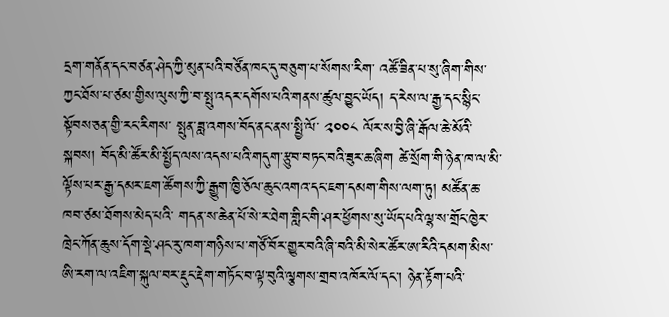དྲག་གནོན་དང་བཙན་ཤེད་ཀྱི་མུན་པའི་བཙོན་ཁང་དུ་བཅུག་པ་སོགས་རིག་ འཚོ་ཟིན་པ་སུ་ཞིག་གིས་ཀྱང་ཐོས་པ་ཙམ་གྱིས་ལུས་ཀྱི་བ་སྤུ་འདར་དགོས་པའི་གནས་ཚུལ་བྱུང་ཡོད། ད་རེས་ལ་རྒྱ་དང་སྙིང་སྟོབས་ཅན་གྱི་རང་རིགས་ སྤུན་ཟླ་འགས་བོད་ནང་ནས་སྤྱི་ལོ་ ༢༠༠༨ ལོར་ས་བྱི་ཞི་རྒོལ་ཆེ་མོའི་སྐབས། བོད་མི་ཚོར་མི་སྤྱོད་ལས་འདས་པའི་གདུག་རྩུབ་བཏང་བའི་ཟུར་ཆ་ཞིག ཚེ་སྲོག་གི་ཉེན་ཁ་ལ་མི་ལྟོས་པར་རྒྱ་དམར་ཇག་ཚོགས་ཀྱི་རྒྱུག་ཁྱི་ཅོལ་ཆུང་འགའ་དང་ཇག་དམག་གིས་ལག་ཏུ། མཚོན་ཆ་ཁབ་ཙམ་ཐོགས་མེད་པའི་ གདན་ས་ཆེན་པོ་སེ་ར་ཐེག་གླིང་གི་ཤར་ཕྱོགས་སུ་ཡོད་པའི་ལྷ་ས་གྲོང་ཁྱེར་ཁྲེང་ཀོན་ཆུས་དོག་སྡེ་ཤང་རུ་ཁག་གཉིས་པ་གཙོ་བོར་གྱུར་བའི་ཞི་བའི་མི་སེར་ཚོར་ཨ་རིའི་དམག་མིས་ཨི་རག་ལ་འཇིག་སྐུལ་བར་རྡུང་རྡེག་གཏོང་བ་ལྟ་བུའི་ལྕགས་གྲབ་འཁོར་ལོ་དང་། ཉེན་རྟོག་པའི་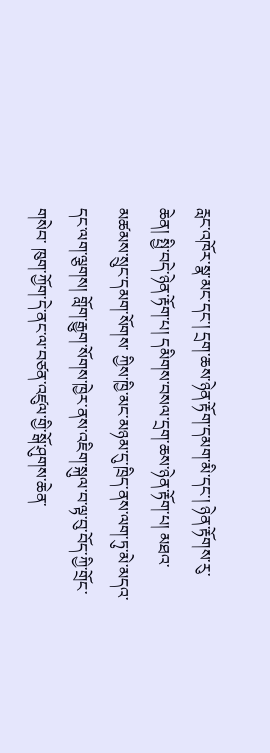རླང་འཁོར་སྣ་མང་དང་། དྲག་ཆས་ཉེན་རྟོག་དམག་མི་དང་། ཉེན་རྟོགས་རུ་ཆེན། སྤྱི་བདེ་ཉེན་རྟོག་པ། དམིགས་བསལ་དྲག་ཆས་ཉེན་རྟོག་པ། མཐའ་མཚམས་སྲུང་དམག་སོགས་ ཀྱིས་ཁྱི་མང་མཉམ་དུ་ཁྲིད་ནས་ལག་ཏུ་མེ་མདའ་དང་ལག་ལྕགས། གློག་རྒྱུག་སོགས་ཁྱེར་ནས་འཇིག་སྐུལ་བ་ལྟ་བུ་བོད་ཀྱི་གྲོང་གསེབ་ ཁུག་ཀྱོག་དེ་ནང་ལ་བཙན་འཛུལ་གྱི་སྒོ་ཤུགས་ཆེན་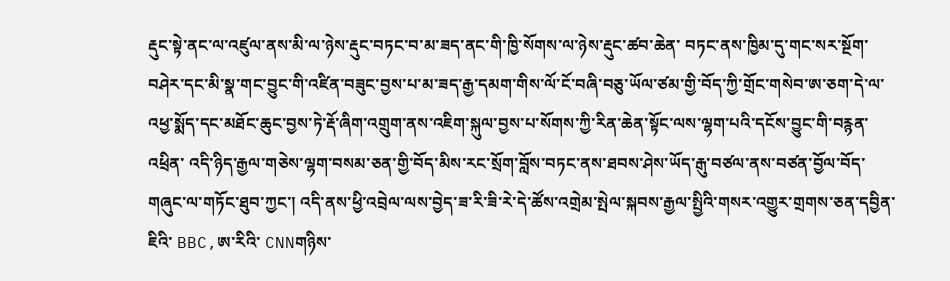རྡུང་སྟེ་ནང་ལ་འཛུལ་ནས་མི་ལ་ཉེས་རྡུང་བཏང་བ་མ་ཟད་ནང་གི་ཁྱི་སོགས་ལ་ཉེས་རྡུང་ཚབ་ཆེན་ བཏང་ནས་ཁྱིམ་དུ་གང་སར་སྔོག་བཤེར་དང་མི་སྣ་གང་བྱུང་གི་འཛིན་བཟུང་བྱས་པ་མ་ཟད་རྒྱ་དམག་གིས་ལོ་ངོ་བཞི་བཅུ་ཡོལ་ཙམ་གྱི་བོད་ཀྱི་གྲོང་གསེབ་ཨ་ཅག་དེ་ལ་འཕྱ་སྨོད་དང་མཐོང་ཆུང་བྱས་ཏེ་རྡོ་ཞིག་འགྲུག་ནས་འཇིག་སྐུལ་བྱས་པ་སོགས་ཀྱི་རིན་ཆེན་སྟོང་ལས་ལྷག་པའི་དངོས་བྱུང་གི་བརྙན་འཕྲིན་ འདི་ཉིད་རྒྱལ་གཅེས་ལྷག་བསམ་ཅན་གྱི་བོད་མིས་རང་སྲོག་བློས་བཏང་ནས་ཐབས་ཤེས་ཡོད་རྒུ་བཙལ་ནས་བཙན་བྱོལ་བོད་གཞུང་ལ་གཏོང་ཐུབ་ཀྱང་། འདི་ནས་ཕྱི་འབྲེལ་ལས་བྱེད་ཟ་རི་ཟི་རེ་དེ་ཚོས་འགྲེམ་སྤེལ་སྐབས་རྒྱལ་སྤྱིའི་གསར་འགྱུར་གྲགས་ཅན་དབྱིན་ཇིའི་ BBC,ཨ་རིའི་ CNNགཉིས་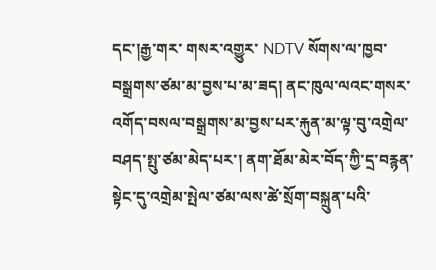དང་།རྒྱ་གར་ གསར་འགྱུར་ NDTV སོགས་ལ་ཁྱབ་བསྒྲགས་ཙམ་མ་བྱས་པ་མ་ཟད། ནང་ཁུལ་ལའང་གསར་འགོད་བསལ་བསྒྲགས་མ་བྱས་པར་རྐུན་མ་ལྟ་བུ་འགྲེལ་ བཤད་སྤུ་ཙམ་མེད་པར་། ནག་ཐོམ་མེར་བོད་ཀྱི་དྲ་བརྙན་སྟེང་དུ་འགྲེམ་སྤེལ་ཙམ་ལས་ཚེ་སྲོག་བསྐྲུན་པའི་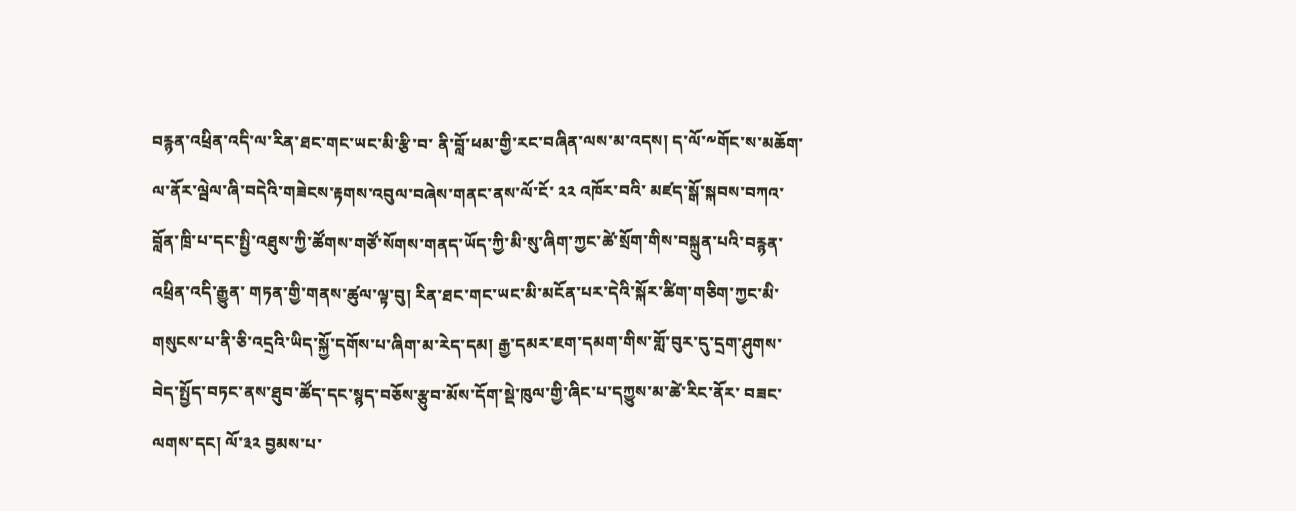བརྙན་འཕྲིན་འདི་ལ་རིན་ཐང་གང་ཡང་མི་རྩི་བ་ ནི་བློ་ཕམ་གྱི་རང་བཞིན་ལས་མ་འདས། ད་ལོ་༸གོང་ས་མཆོག་ལ་ནོར་ལྦེལ་ཞི་བདེའི་གཟེངས་རྟགས་འབུལ་བཞེས་གནང་ནས་ལོ་ངོ་ ༢༢ འཁོར་བའི་ མཛད་སྒོ་སྐབས་བཀའ་བློན་ཁྲི་པ་དང་སྤྱི་འཐུས་ཀྱི་ཚོགས་གཙོ་སོགས་གནད་ཡོད་ཀྱི་མི་སུ་ཞིག་ཀྱང་ཚེ་སྲོག་གིས་བསྐྲུན་པའི་བརྙན་འཕྲིན་འདི་རྒྱུན་ གཏན་གྱི་གནས་ཚུལ་ལྟ་བུ། རིན་ཐང་གང་ཡང་མི་མངོན་པར་དེའི་སྐོར་ཚིག་གཅིག་ཀྱང་མི་གསུངས་པ་ནི་ཅི་འདྲའི་ཡིད་སྐྱོ་དགོས་པ་ཞིག་མ་རེད་དམ། རྒྱ་དམར་ཇག་དམག་གིས་གློ་བུར་དུ་དྲག་ཤུགས་བེད་སྤྱོད་བཏང་ནས་ཐུབ་ཚོད་དང་སྙད་བཅོས་རྩུབ་མོས་དོག་སྡེ་ཁུལ་གྱི་ཞིང་པ་དཀྱུས་མ་ཚེ་རིང་ནོར་ བཟང་ལགས་དང། ལོ་༣༢ བྱམས་པ་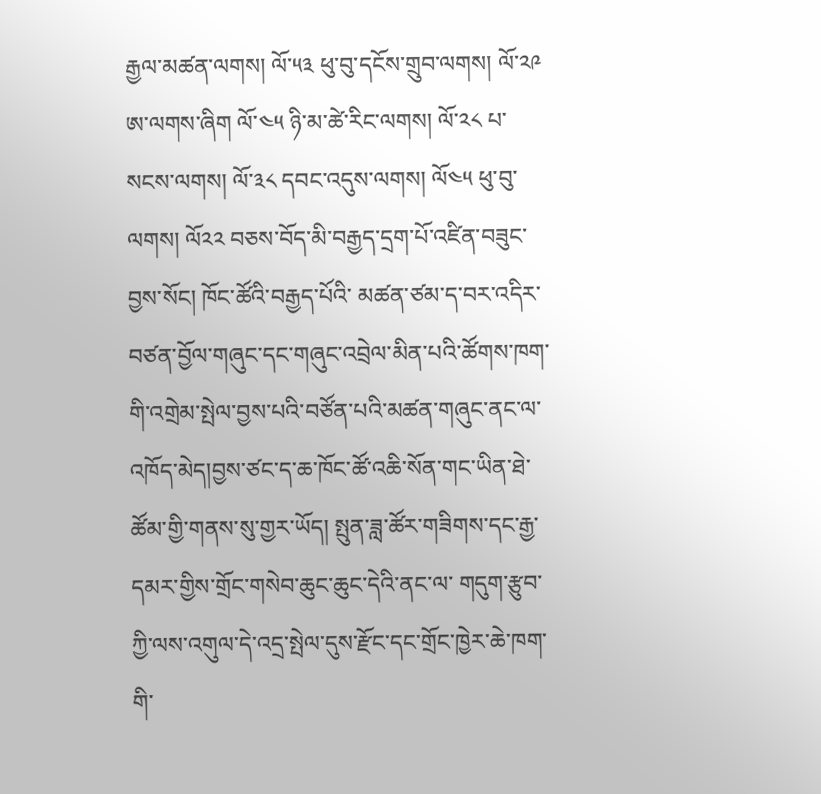རྒྱལ་མཚན་ལགས། ལོ་༥༣ ཕུ་བུ་དངོས་གྲུབ་ལགས། ལོ་༢༩ ཨ་ལགས་ཞིག ལོ་༤༥ ཉི་མ་ཚེ་རིང་ལགས། ལོ་༢༨ པ་སངས་ལགས། ལོ་༣༨ དབང་འདུས་ལགས། ལོ༤༥ ཕུ་བུ་ལགས། ལོ༢༢ བཅས་བོད་མི་བརྒྱད་དྲག་པོ་འཛིན་བཟུང་བྱས་སོང། ཁོང་ཚོའི་བརྒྱད་པོའི་ མཚན་ཙམ་ད་བར་འདིར་བཙན་བྱོལ་གཞུང་དང་གཞུང་འབྲེལ་མིན་པའི་ཚོགས་ཁག་གི་འགྲེམ་སྤེལ་བྱས་པའི་བཙོན་པའི་མཚན་གཞུང་ནང་ལ་འཁོད་མེད།བྱས་ཙང་ད་ཆ་ཁོང་ཚོ་འཆི་སོན་གང་ཡིན་ཐེ་ཚོམ་གྱི་གནས་སུ་གྱར་ཡོད། སྤུན་ཟླ་ཚོར་གཟིགས་དང་རྒྱ་དམར་གྱིས་གྲོང་གསེབ་ཆུང་ཆུང་དེའི་ནང་ལ་ གདུག་རྩུབ་ཀྱི་ལས་འགུལ་དེ་འདྲ་སྤེལ་དུས་རྫོང་དང་གྲོང་ཁྱེར་ཆེ་ཁག་གི་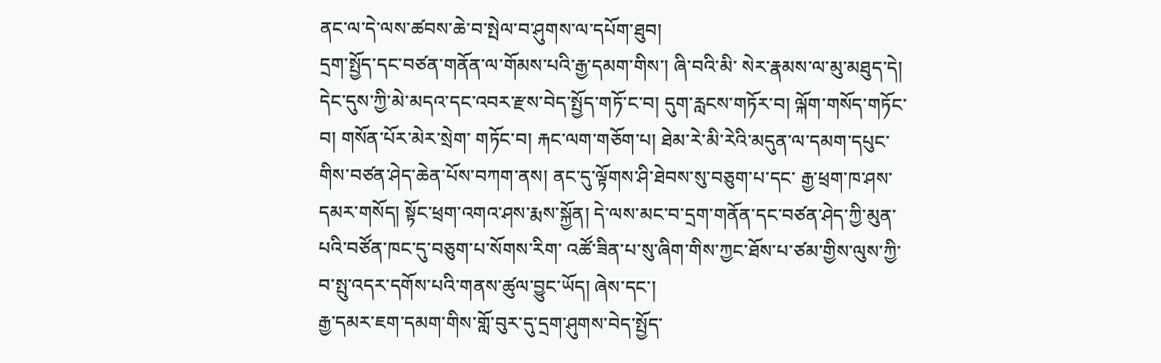ནང་ལ་དེ་ལས་ཚབས་ཆེ་བ་སྤེལ་བ་ཤུགས་ལ་དཔོག་ཐུབ།
དྲག་སྤྱོད་དང་བཙན་གནོན་ལ་གོམས་པའི་རྒྱ་དམག་གིས་། ཞི་བའི་མི་ སེར་རྣམས་ལ་མུ་མཐུད་དེ། དེང་དུས་ཀྱི་མེ་མདའ་དང་འབར་རྫས་བེད་སྤྱོད་གཏོ་ང་བ། དུག་རླངས་གཏོར་བ། ལྐོག་གསོད་གཏོང་བ། གསོན་པོར་མེར་སྲེག་ གཏོང་བ། རྐང་ལག་གཅོག་པ། ཐེམ་རེ་མི་རེའི་མདུན་ལ་དམག་དཔུང་གིས་བཙན་ཤེད་ཆེན་པོས་བཀག་ནས། ནང་དུ་ལྟོགས་ཤི་ཐེབས་སུ་བཅུག་པ་དང་ རྒྱ་ཕྲག་ཁ་ཤས་དམར་གསོད། སྟོང་ཕྲག་འགའ་ཤས་རྨས་སྐྱོན། དེ་ལས་མང་བ་དྲག་གནོན་དང་བཙན་ཤེད་ཀྱི་མུན་པའི་བཙོན་ཁང་དུ་བཅུག་པ་སོགས་རིག་ འཚོ་ཟིན་པ་སུ་ཞིག་གིས་ཀྱང་ཐོས་པ་ཙམ་གྱིས་ལུས་ཀྱི་བ་སྤུ་འདར་དགོས་པའི་གནས་ཚུལ་བྱུང་ཡོད། ཞེས་དང་།
རྒྱ་དམར་ཇག་དམག་གིས་གློ་བུར་དུ་དྲག་ཤུགས་བེད་སྤྱོད་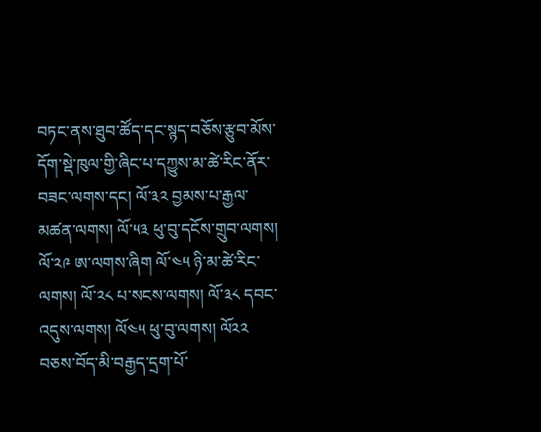བཏང་ནས་ཐུབ་ཚོད་དང་སྙད་བཅོས་རྩུབ་མོས་དོག་སྡེ་ཁུལ་གྱི་ཞིང་པ་དཀྱུས་མ་ཚེ་རིང་ནོར་ བཟང་ལགས་དང། ལོ་༣༢ བྱམས་པ་རྒྱལ་མཚན་ལགས། ལོ་༥༣ ཕུ་བུ་དངོས་གྲུབ་ལགས། ལོ་༢༩ ཨ་ལགས་ཞིག ལོ་༤༥ ཉི་མ་ཚེ་རིང་ལགས། ལོ་༢༨ པ་སངས་ལགས། ལོ་༣༨ དབང་འདུས་ལགས། ལོ༤༥ ཕུ་བུ་ལགས། ལོ༢༢ བཅས་བོད་མི་བརྒྱད་དྲག་པོ་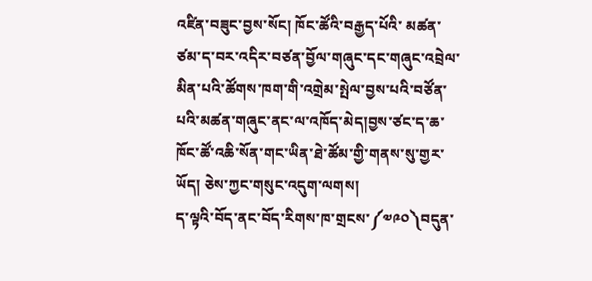འཛིན་བཟུང་བྱས་སོང། ཁོང་ཚོའི་བརྒྱད་པོའི་ མཚན་ཙམ་ད་བར་འདིར་བཙན་བྱོལ་གཞུང་དང་གཞུང་འབྲེལ་མིན་པའི་ཚོགས་ཁག་གི་འགྲེམ་སྤེལ་བྱས་པའི་བཙོན་པའི་མཚན་གཞུང་ནང་ལ་འཁོད་མེད།བྱས་ཙང་ད་ཆ་ཁོང་ཚོ་འཆི་སོན་གང་ཡིན་ཐེ་ཚོམ་གྱི་གནས་སུ་གྱར་ཡོད། ཅེས་ཀྱང་གསུང་འདུག་ལགས།
ད་ལྟའི་བོད་ནང་བོད་རིགས་ཁ་གྲངས་༼༧༩༠༽བདུན་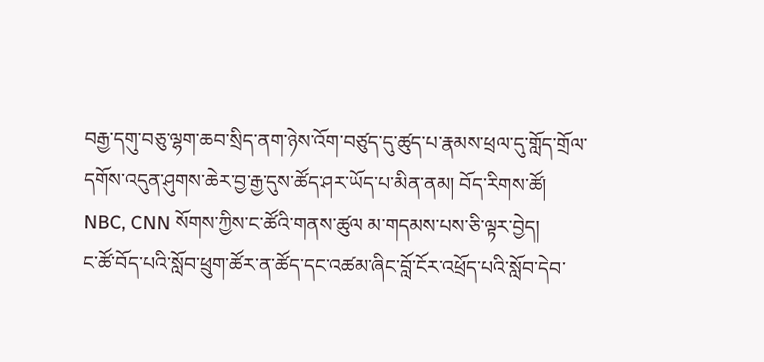བརྒྱ་དགུ་བཅུ་ལྷག་ཆབ་སྲིད་ནག་ཉེས་འོག་བཙུད་དུ་ཚུད་པ་རྣམས་ཕྲལ་དུ་གློད་གྲོལ་དགོས་འདུན་ཤུགས་ཆེར་བྱ་རྒྱ་དུས་ཚོད་ཤར་ཡོད་པ་མིན་ནམ། བོད་རིགས་ཚོ།
NBC, CNN སོགས་ཀྱིས་ང་ཚོའི་གནས་ཚུལ མ་གདམས་པས་ཅི་ལྟར་བྱེད།
ང་ཚོ་བོད་པའི་སློབ་ཕྲུག་ཚོར་ན་ཚོད་དང་འཚམ་ཞིང་བློ་ངོར་འཕྲོད་པའི་སློབ་དེབ་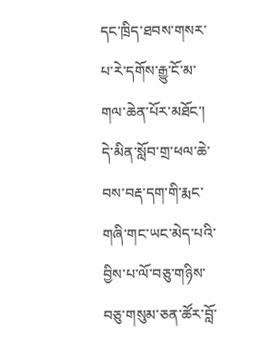དང་ཁྲིད་ཐབས་གསར་པ་རེ་དགོས་རྒྱུ་ངོ་མ་གལ་ཆེན་པོར་མཐོང་། དེ་མིན་སློབ་གྲ་ཕལ་ཆེ་བས་བརྡ་དག་གི་རྨང་གཞི་གང་ཡང་མེད་པའི་བྱིས་པ་ལོ་བཅུ་གཉིས་བཅུ་གསུམ་ཅན་ཚོར་བློ་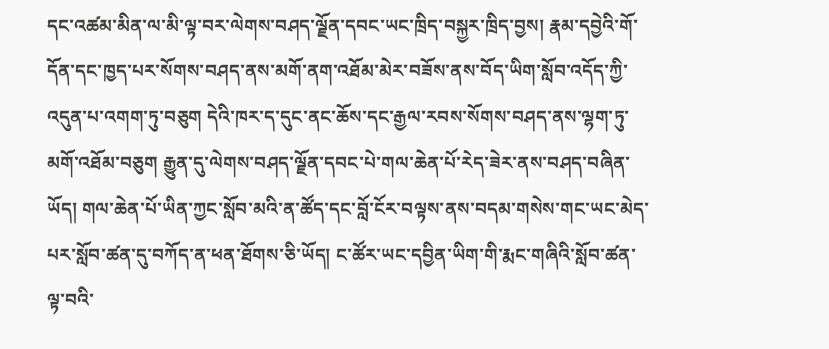དང་འཚམ་མིན་ལ་མི་ལྟ་བར་ལེགས་བཤད་ལྗོན་དབང་ཡང་ཁྲིད་བསྐྱར་ཁྲིད་བྱས། རྣམ་དབྱེའི་གོ་དོན་དང་ཁྱད་པར་སོགས་བཤད་ནས་མགོ་ནག་འཐོམ་མེར་བཟོས་ནས་བོད་ཡིག་སློབ་འདོད་ཀྱི་འདུན་པ་འགག་ཏུ་བཅུག དེའི་ཁར་ད་དུང་ནང་ཆོས་དང་རྒྱལ་རབས་སོགས་བཤད་ནས་ལྷག་ཏུ་མགོ་འཐོམ་བཅུག རྒྱུན་དུ་ལེགས་བཤད་ལྗོན་དབང་པེ་གལ་ཆེན་པོ་རེད་ཟེར་ནས་བཤད་བཞིན་ཡོད། གལ་ཆེན་པོ་ཡིན་ཀྱང་སློབ་མའི་ན་ཚོད་དང་བློ་ངོར་བལྟས་ནས་བདམ་གསེས་གང་ཡང་མེད་པར་སློབ་ཚན་དུ་བཀོད་ན་ཕན་ཐོགས་ཅི་ཡོད། ང་ཚོར་ཡང་དབྱིན་ཡིག་གི་རྨང་གཞིའི་སློབ་ཚན་ལྟ་བའི་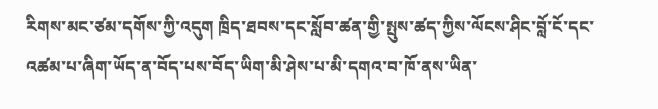རིགས་མང་ཙམ་དགོས་ཀྱི་འདུག ཁྲིད་ཐབས་དང་སློབ་ཚན་གྱི་སྤུས་ཚད་ཀྱིས་ལོངས་ཤིང་བློ་ངོ་དང་འཚམ་པ་ཞིག་ཡོད་ན་བོད་པས་བོད་ཡིག་མི་ཤེས་པ་མི་དགའ་བ་ཁོ་ནས་ཡིན་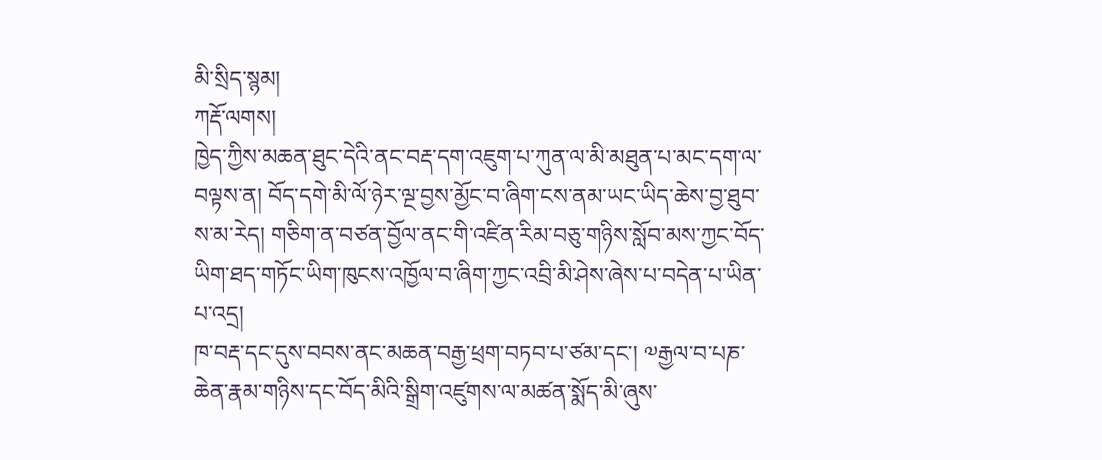མི་སྲིད་སྙམ།
ཀརྡོ་ལགས།
ཁྱེད་ཀྱིས་མཆན་ཐུང་དེའི་ནང་བརྡ་དག་འཇུག་པ་ཀུན་ལ་མི་མཐུན་པ་མང་དག་ལ་བལྟས་ན། བོད་དགེ་མི་ལོ་ཉེར་ལྔ་བྱས་མྱོང་བ་ཞིག་ངས་ནམ་ཡང་ཡིད་ཆེས་བྱ་ཐུབ་ས་མ་རེད། གཅིག་ན་བཙན་བྱོལ་ནང་གི་འཛིན་རིམ་བཅུ་གཉིས་སློབ་མས་ཀྱང་བོད་ཡིག་ཐད་གཏོང་ཡིག་ཁུངས་འཁྱོལ་བ་ཞིག་ཀྱང་འབྲི་མི་ཤེས་ཞེས་པ་བདེན་པ་ཡིན་པ་འདྲ།
ཁ་བརྡ་དང་དུས་བབས་ནང་མཆན་བརྒྱ་ཕྲག་བཏབ་པ་ཙམ་དང་། ༧རྒྱལ་བ་པཎ་ཆེན་རྣམ་གཉིས་དང་བོད་མིའི་སྒྲིག་འཛུགས་ལ་མཚན་སྨོད་མི་ཞུས་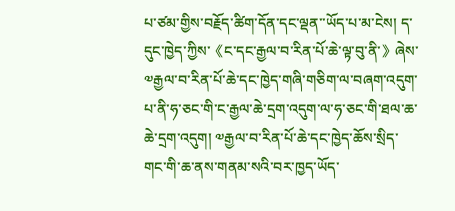པ་ཙམ་གྱིས་བརྗོད་ཚིག་དོན་དང་ལྡན་་ཡོད་པ་མ་ངེས། ད་དུང་ཁྱེད་ཀྱིས་《ང་དང་རྒྱལ་བ་རིན་པོ་ཆེ་ལྟ་བུ་ནི་》ཞེས་༧རྒྱལ་བ་རིན་པོ་ཆེ་དང་ཁྱེད་གཞི་གཅིག་ལ་བཞག་འདུག་པ་ནི་ཧ་ཅང་གི་ང་རྒྱལ་ཆེ་དྲག་འདུག་ལ་ཧ་ཅང་གི་ཐལ་ཆ་ཆེ་དྲག་འདུག། ༧རྒྱལ་བ་རིན་པོ་ཆེ་དང་ཁྱེད་ཆོས་སྲིད་གང་གི་ཆ་ནས་གནམ་སའི་བར་ཁྱད་ཡོད་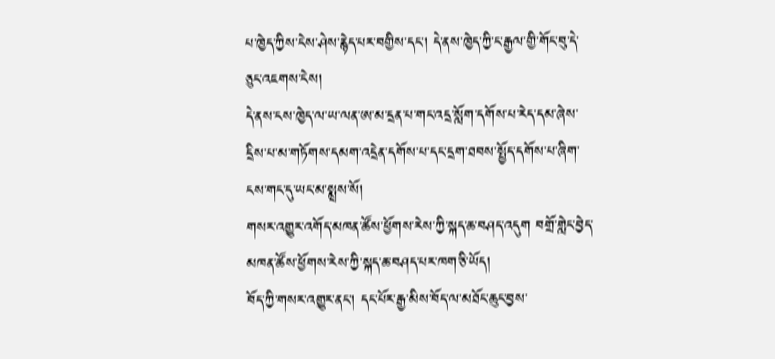པ་ཁྱེད་ཀྱིས་ངེས་ཤེས་རྙེད་པར་བགྱིས་དང་། དེ་ནས་ཁྱེད་ཀྱི་ང་རྒྱལ་གྱི་གོང་བུ་དེ་ཅུང་འཇགས་ངེས།
དེ་ནས་ངས་ཁྱེད་ལ་ཡ་ལན་ཨ་མ་དྲན་པ་གང་འདྲ་སློག་དགོས་པ་རེད་དམ་ཞེས་དྲིས་པ་མ་གཏོགས་དམག་འདྲེན་དགོས་པ་དང་དྲག་ཐབས་སྤྱོད་དགོས་པ་ཞིག་ངས་གང་དུ་ཡང་མ་སྨྲས་སོ།
གསར་འགྱུར་འགོད་མཁན་ཚོས་ཕྱོགས་རེས་ཀྱི་སྐད་ཆ་བཤད་འདུག བགྲོ་གླེང་བྱེད་མཁན་ཚོས་ཕྱོགས་རེས་ཀྱི་སྐད་ཆ་བཤད་པར་ཁག་ཅི་ཡོད།
བོད་ཀྱི་གསར་འགྱུར་ནང་། དང་པོར་རྒྱ་མིས་བོད་ལ་མཐོང་ཆུང་བྱས་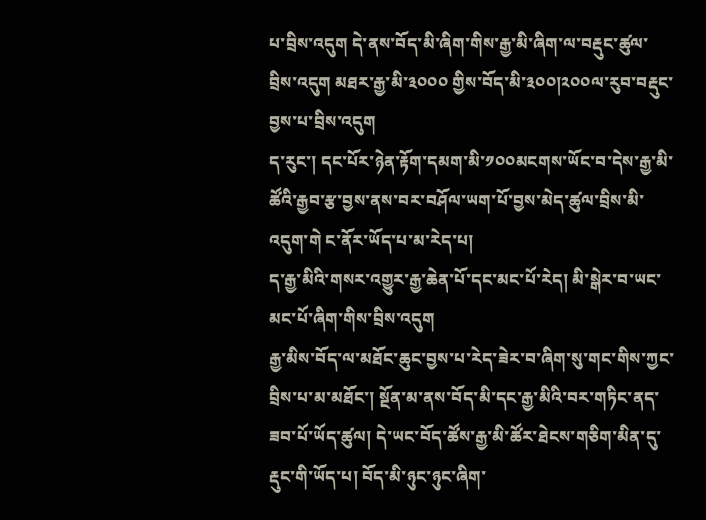པ་བྲིས་འདུག དེ་ནས་བོད་མི་ཞིག་གིས་རྒྱ་མི་ཞིག་ལ་བརྡུང་ཚུལ་བྲིས་འདུག མཐར་རྒྱ་མི་༣༠༠༠ གྱིས་བོད་མི་༣༠༠།༢༠༠ལ་རུབ་བརྡུང་བྱས་པ་བྲིས་འདུག
ད་རུང་། དང་པོར་ཉེན་རྟོག་དམག་མི་༡༠༠མངགས་ཡོང་བ་དེས་རྒྱ་མི་ཚོའི་རྒྱབ་རྩ་བྱས་ནས་བར་བཤོལ་ཡག་པོ་བྱས་མེད་ཚུལ་བྲིས་མི་འདུག་གེ ང་ནོར་ཡོད་པ་མ་རེད་པ།
ད་རྒྱ་མིའི་གསར་འགྱུར་རྒྱ་ཆེན་པོ་དང་མང་པོ་རེད། མི་སྒེར་བ་ཡང་མང་པོ་ཞིག་གིས་བྲིས་འདུག
རྒྱ་མིས་བོད་ལ་མཐོང་ཆུང་བྱས་པ་རེད་ཟེར་བ་ཞིག་སུ་གང་གིས་ཀྱང་བྲིས་པ་མ་མཐོང་། སྔོན་མ་ནས་བོད་མི་དང་རྒྱ་མིའི་བར་གཏིང་ནད་ཟབ་པོ་ཡོད་ཚུལ། དེ་ཡང་བོད་ཚོས་རྒྱ་མི་ཚོར་ཐེངས་གཅིག་མིན་དུ་རྡུང་གི་ཡོད་པ། བོད་མི་ཉུང་ཉུང་ཞིག་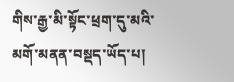གིས་རྒྱ་མི་སྟོང་ཕྲག་དུ་མའི་མགོ་མནན་བསྡད་ཡོད་པ།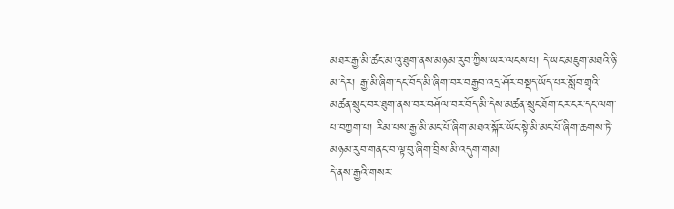མཐར་རྒྱ་མི་ཚང་མ་འུ་ཐུག་ནས་མཉམ་རུབ་ཀྱིས་ཡར་ལངས་པ། དེ་ཡང་མཇུག་མཐའི་ཉི་མ་དེར། རྒྱ་མི་ཞིག་དང་བོད་མི་ཞིག་བར་བརྒྱབ་འདྲ་ཤོར་བསྡད་ཡོད་པར་སློབ་གྲྭའི་མཚན་སྲུང་བར་ཐུག་ནས་བར་བཤོལ་བར་བོད་མི་དེས་མཚན་སྲུང་ཐོག་ངར་ངར་དང་ལག་པ་བཀྱག་པ། རིམ་པས་རྒྱ་མི་མང་པོ་ཞིག་མཐའ་སྐོར་ཡོང་སྟེ་མི་མང་པོ་ཞིག་ཆགས་ཏེ་མཉམ་རུབ་གནང་བ་ལྟ་བུ་ཞིག་བྲིས་མི་འདུག་གམ།
དེ་ནས་རྒྱའི་གསར་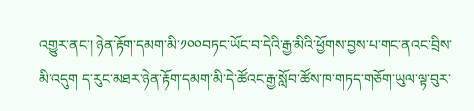འགྱུར་ནང་། ཉེན་རྟོག་དམག་མི་༡༠༠བཏང་ཡོང་བ་དེའི་རྒྱ་མིའི་ཕྱོགས་བྱས་པ་གང་ནའང་བྲིས་མི་འདུག ད་རུང་མཐར་ཉེན་རྟོག་དམག་མི་དེ་ཚོའང་རྒྱ་སློབ་ཚོས་ཁ་གཏད་གཅོག་ཡུལ་ལྟ་བུར་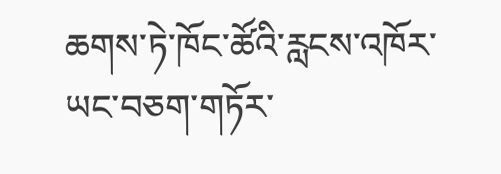ཆགས་ཏེ་ཁོང་ཚོའི་རླངས་འཁོར་ཡང་བཅག་གཏོར་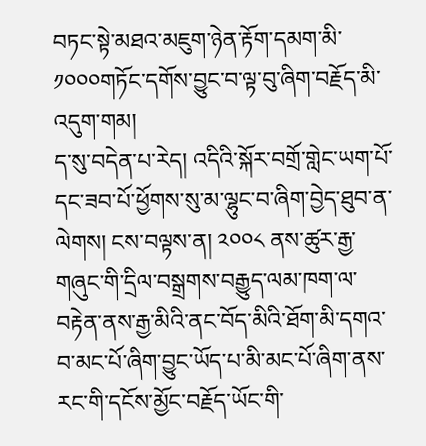བཏང་སྟེ་མཐའ་མཇུག་ཉེན་རྟོག་དམག་མི་༡༠༠༠གཏོང་དགོས་བྱུང་བ་ལྟ་བུ་ཞིག་བརྗོད་མི་འདུག་གམ།
ད་སུ་བདེན་པ་རེད། འདིའི་སྐོར་བགྲོ་གླེང་ཡག་པོ་དང་ཟབ་པོ་ཕྱོགས་སུ་མ་ལྷུང་བ་ཞིག་བྱེད་ཐུབ་ན་ལེགས། ངས་བལྟས་ན། ༢༠༠༨ ནས་ཚུར་རྒྱ་གཞུང་གི་དྲིལ་བསྒྲགས་བརྒྱུད་ལམ་ཁག་ལ་བརྟེན་ནས་རྒྱ་མིའི་ནང་བོད་མིའི་ཐོག་མི་དགའ་བ་མང་པོ་ཞིག་བྱུང་ཡོད་པ་མི་མང་པོ་ཞིག་ནས་རང་གི་དངོས་མྱོང་བརྗོད་ཡོང་གི་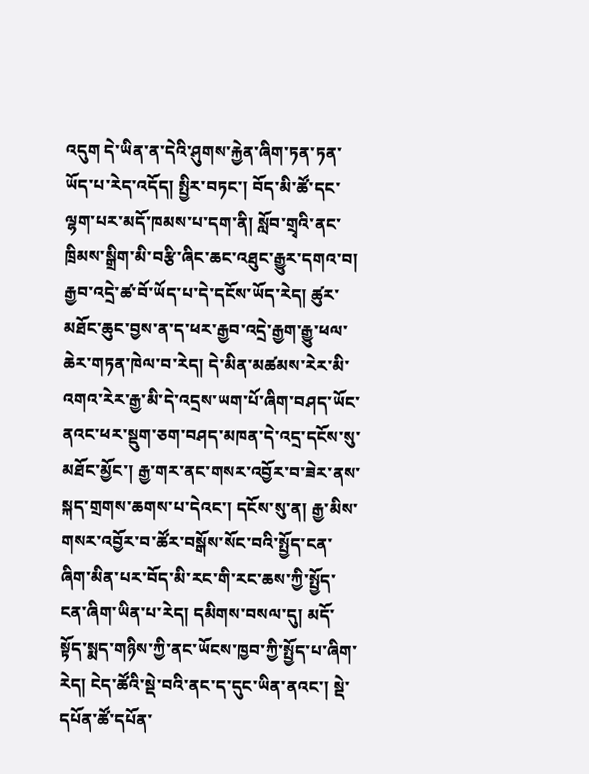འདུག དེ་ཡིན་ན་དེའི་ཤུགས་རྐྱེན་ཞིག་ཏན་ཏན་ཡོད་པ་རེད་འདོད། སྤྱིར་བཏང་། བོད་མི་ཚོ་དང་ལྷག་པར་མདོ་ཁམས་པ་དག་ནི། སློབ་གྲྭའི་ནང་ཁྲིམས་སྒྲིག་མི་བརྩི་ཞིང་ཆང་འཐུང་རྒྱུར་དགའ་བ། རྒྱབ་འདྲེ་ཚ་བོ་ཡོད་པ་དེ་དངོས་ཡོད་རེད། ཚུར་མཐོང་ཆུང་བྱས་ན་ད་ཕར་རྒྱབ་འདྲེ་རྒྱག་རྒྱུ་ཕལ་ཆེར་གཏན་ཁེལ་བ་རེད། དེ་མིན་མཚམས་རེར་མི་འགའ་རེར་རྒྱ་མི་དེ་འདྲས་ཡག་པོ་ཞིག་བཤད་ཡོང་ནའང་ཕར་སྡུག་ཅག་བཤད་མཁན་དེ་འདྲ་དངོས་སུ་མཐོང་མྱོང་། རྒྱ་གར་ནང་གསར་འབྱོར་བ་ཟེར་ནས་སྐད་གྲགས་ཆགས་པ་དེའང་། དངོས་སུ་ན། རྒྱ་མིས་གསར་འབྱོར་བ་ཚོར་བསྒོས་སོང་བའི་སྤྱོད་ངན་ཞིག་མིན་པར་བོད་མི་རང་གི་རང་ཆས་ཀྱི་སྤྱོད་ངན་ཞིག་ཡིན་པ་རེད། དམིགས་བསལ་དུ། མདོ་སྟོད་སྨད་གཉིས་ཀྱི་ནང་ཡོངས་ཁྱབ་ཀྱི་སྤྱོད་པ་ཞིག་རེད། ངེད་ཚོའི་སྡེ་བའི་ནང་ད་དུང་ཡིན་ནའང་། སྡེ་དཔོན་ཚོ་དཔོན་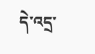དེ་འདྲ་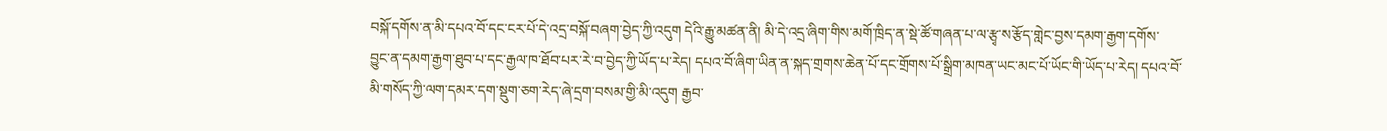བསྐོ་དགོས་ན་མི་དཔའ་བོ་དང་ངར་པོ་དེ་འདྲ་བསྐོ་བཞག་བྱེད་ཀྱི་འདུག དེའི་རྒྱུ་མཚན་ནི། མི་དེ་འདྲ་ཞིག་གིས་མགོ་ཁྲིད་ན་སྡེ་ཚོ་གཞན་པ་ལ་རྩྭ་ས་རྩོད་གླེང་བྱས་དམག་རྒྱག་དགོས་བྱུང་ན་དམག་རྒྱག་ཐུབ་པ་དང་རྒྱལ་ཁ་ཐོབ་པར་རེ་བ་བྱེད་ཀྱི་ཡོད་པ་རེད། དཔའ་བོ་ཞིག་ཡིན་ན་སྐད་གྲགས་ཆེན་པོ་དང་གྲོགས་པོ་སྒྲིག་མཁན་ཡང་མང་པོ་ཡོང་གི་ཡོད་པ་རེད། དཔའ་བོ་མི་གསོད་ཀྱི་ལག་དམར་དག་སྡུག་ཅག་རེད་ཞེ་དྲག་བསམ་གྱི་མི་འདུག རྒྱབ་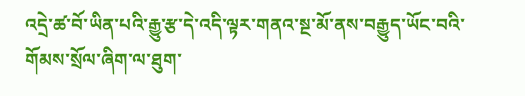འདྲེ་ཚ་བོ་ཡིན་པའི་རྒྱུ་རྩ་དེ་འདི་ལྟར་གནའ་སྔ་མོ་ནས་བརྒྱུད་ཡོང་བའི་གོམས་སྲོལ་ཞིག་ལ་ཐུག་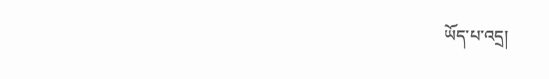ཡོད་པ་འདྲ།